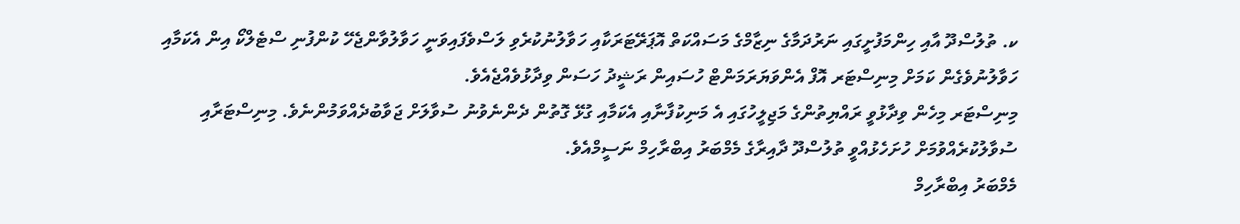ކ. ތުލުސްދޫ އާއި ހިންމަފުށީގައި ނަރުދަމާގެ ނިޒާމްގެ މަސައްކަތް އޮޕަރޭޓަރަކާއި ހަވާލުނުކުރެވި ލަސްވެފައިވަނީ ހަވާލުވާންޖެހޭ ކުންފުނި ސްޓެލްކޯ އިން އެކަމާއި ހަވާލުނުވެގެން ކަމަށް މިނިސްޓަރ އޮފް އެންވަޔަރަމަންޓް ހުސައިން ރަޝީދު ހަސަން ވިދާޅުވެއްޖެއެވެ.
މިނިސްޓަރ މިހެން ވިދާޅުވީ ރައްޔިތުންގެ މަޖިލީހުގައި އެ މަނިކުފާނާއި އެކަމާއި ގުޅޭ ގޮތުން ދެންނެވުނު ސުވާލަށް ޖަވާބުދެއްވަމުންނެވެ. މިނިސްޓަރާއި ސުވާލުކުރެއްވުމަށް ހުށަހެޅުއްވީ ތުލުސްދޫ ދާއިރާގެ މެމްބަރު އިބްރާހިމް ނަސީމްއެވެ.
މެމްބަރު އިބްރާހިމް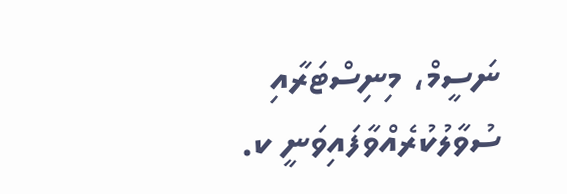ނަސީމް، މިނިސްޓަރާއި ސުވާލުކުރެއްވާފައިވަނީ ކ.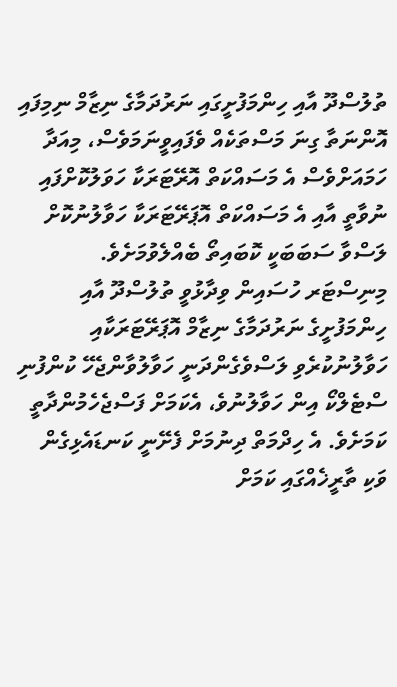ތުލުސްދޫ އާއި ހިންމަފުށީގައި ނަރުދަމާގެ ނިޒާމް ނިމިފައި އޮންނަތާ ގިނަ މަސްތަކެއް ވެފައިވީނަމަވެސް، މިއަދާ ހަމައަށްވެސް އެ މަސައްކަތް އޮރޭޓަރަކާ ހަވަލުކޮށްފައި ނުވާތީ އާއި އެ މަސައްކަތް އޮޕަރޭޓަރަކާ ހަވާލުނުކޮށް ލަސްވާ ސަބަބަކީ ކޮބައިތޯ ބެއްލެވުމަށެވެ.
މިނިސްޓަރ ހުސައިން ވިދާޅުވީ ތުލުސްދޫ އާއި ހިންމަފުށީގެ ނަރުދަމާގެ ނިޒާމް އޮޕަރޭޓަރަކާއި ހަވާލުނުކުރެވި ލަސްވެގެންދަނީ ހަވާލުވާންޖެހޭ ކުންފުނި ސްޓެލްކޯ އިން ހަވާލުނުވެ، އެކަމަށް ފަސްޖެހެމުންދާތީ ކަމަށެވެ. އެ ހިދްމަތް ދިނުމަށް ފެށޭނީ ކަނޑައެޅިގެން ވަކި ތާރީޚެއްގައި ކަމަށް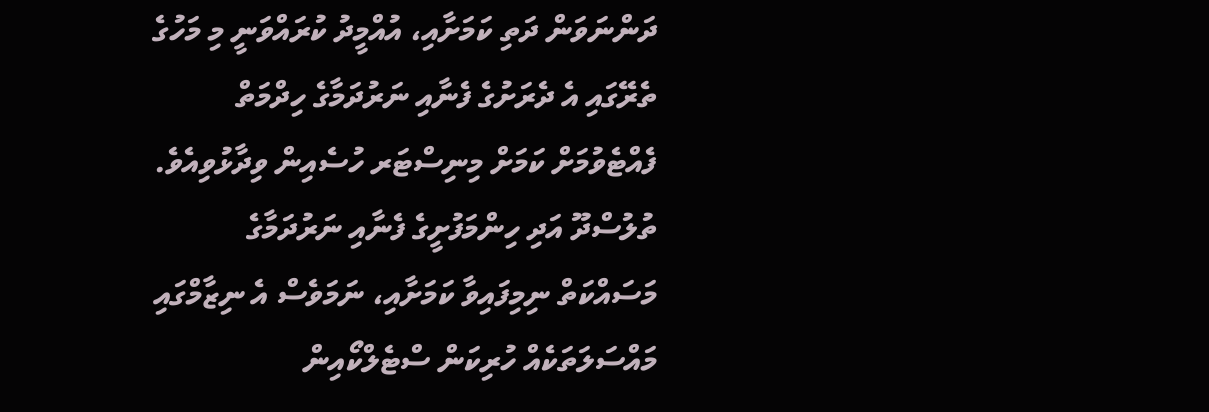ދަންނަވަން ދަތި ކަމަށާއި، އުއްމީދު ކުރައްވަނީ މި މަހުގެ ތެރޭގައި އެ ދެރަށުގެ ފެނާއި ނަރުދަމާގެ ހިދްމަތް ފެއްޓެވުމަށް ކަމަށް މިނިސްޓަރ ހުސެއިން ވިދާޅުވިއެވެ.
ތުލުސްދޫ އަދި ހިންމަފުށީގެ ފެނާއި ނަރުދަމާގެ މަސައްކަތް ނިމިފައިވާ ކަމަށާއި، ނަމަވެސް އެ ނިޒާމްގައި މައްސަލަތަކެއް ހުރިކަން ސްޓެލްކޯއިން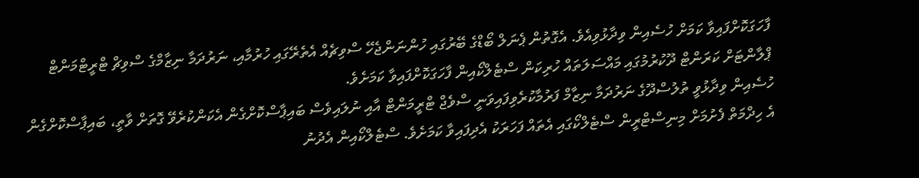ފާހަގަކޮށްފައިވާ ކަމަށް ހުސެއިން ވިދާޅުވިއެވެ. އެގޮތުން ޕެނަލް ބޯޑްގެ ބޭރުގައި ހުންނަންޖެހޭ ސްވިޗެއް އެތެރޭގައި ހުރުމާއި، ނަރުދަމާ ނިޒާމްގެ ސްވިޗް ޓްރީޓްމަންޓް ޕްލާންޓަށް ކަރަންޓް ދޫކުރުމުގައި މައްސަލަތައް ހުރިކަން ސްޓެލްކޯއިން ފާހަގަކޮށްފައިވާ ކަމަށެވެ.
ހުސެއިން ވިދާޅުވީ ތުލުސްދޫގެ ނަރުދަމާ ނިޒާމް ފަރުމާކުރެވިފައިވަނީ ސްވެޖް ޓްރީމަންޓް އާއި ނުލައިވެސް ބައިޕާސްކޮށްގެން އެކަންކުރެވޭ ގޮތަށް ވާތީ، ބައިޕާސްކޮށްގެން އެ ހިދްމަތް ފެށުމަށް މިނިސްޓްރީން ސްޓެލްކޯގައި އެތައް ފަހަރަކު އެދިފައިވާ ކަމަށެވެ. ސްޓެލްކޯއިން އެދުނު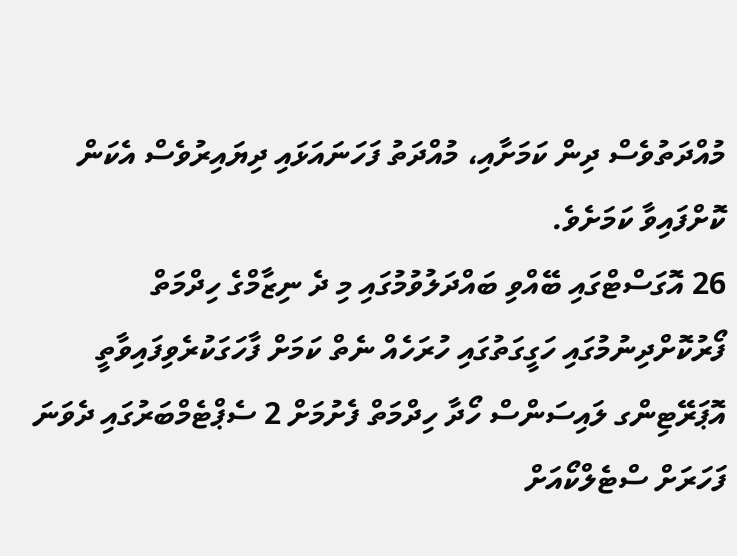މުއްދަތުވެސް ދިން ކަމަށާއި، މުއްދަތު ފަހަނައަޅައި ދިޔައިރުވެސް އެކަން ކޮށްފައިވާ ކަމަށެވެ.
26 އޮގަސްޓްގައި ބޭއްވި ބައްދަލުވުމުގައި މި ދެ ނިޒާމްގެ ހިދްމަތް ފޯރުކޮށްދިނުމުގައި ހަގީގަތުގައި ހުރަހެއް ނެތް ކަމަށް ފާހަގަކުރެވިފައިވާތީ އޮޕަރޭޓިންގ ލައިސަންސް ހޯދާ ހިދްމަތް ފެށުމަށް 2 ސެޕްޓެމްބަރުގައި ދެވަނަ ފަހަރަށް ސްޓެލްކޯއަށް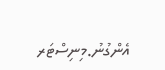އެންގުނު.މިނިސްޓަރ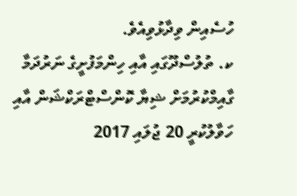ހުސެއިން ވިދާޅުވިއެވެ.
ކ. ތުލުސްދޫގައި އާއި ހިންމަފުށީގެ ނަރުދަމާ ގާއިމްކުރުމަށް ޝިޔާ ކޮންސްޓްރަކްޝަން އާއި ހަވާލުކުރީ 20 ޖުލައި 2017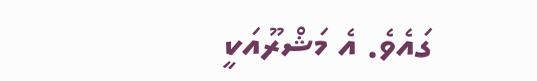ގައެވެ. އެ މަޝްރޫއަކީ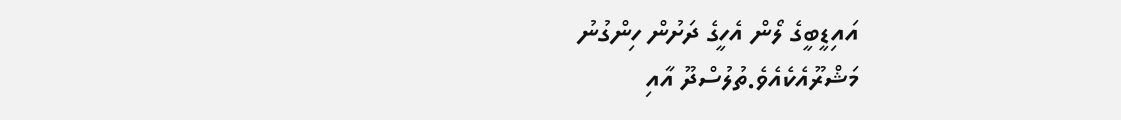އައިޑީބީގެ ލޯން އެހީގެ ދަށުން ހިންގުނު މަޝްރޫއެކެއެވެ.ތުލުސްދޫ އާއި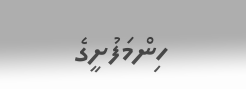ހިންމަފުށީގެ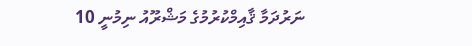ނަރުދަމާ ޤާއިމްކުރުމުގެ މަޝްރޫއު ނިމުނީ 10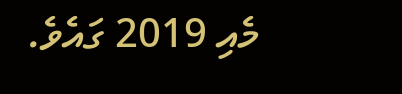މެއި 2019 ގައެވެ.